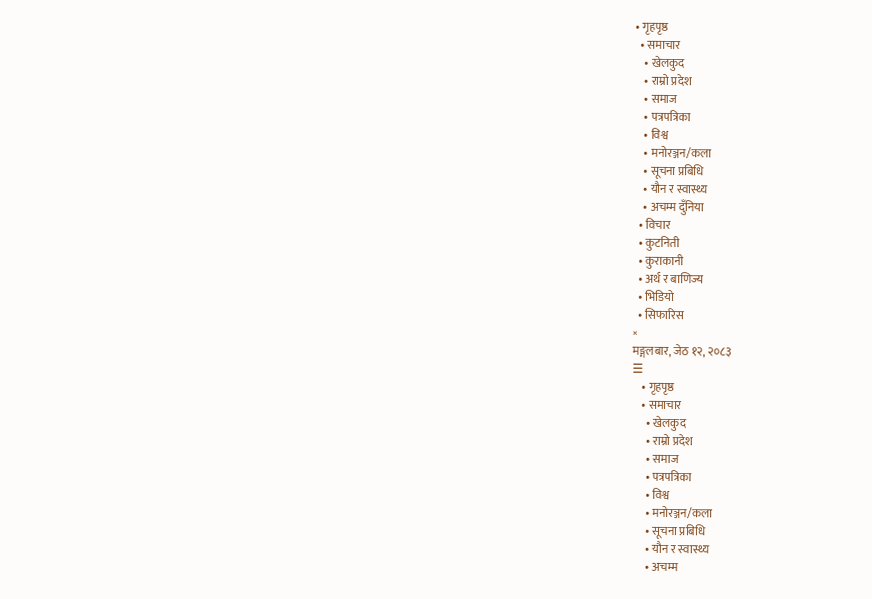• गृहपृष्ठ
  • समाचार
    • खेलकुद
    • राम्रो प्रदेश
    • समाज
    • पत्रपत्रिका
    • विश्व
    • मनोरञ्जन/कला
    • सूचना प्रबिधि
    • यौन र स्वास्थ्य
    • अचम्म दुँनिया
  • विचार
  • कुटनिती
  • कुराकानी
  • अर्थ र बाणिज्य
  • भिडियो
  • सिफारिस
×
मङ्गलबार, जेठ १२, २०८३
☰
    • गृहपृष्ठ
    • समाचार
      • खेलकुद
      • राम्रो प्रदेश
      • समाज
      • पत्रपत्रिका
      • विश्व
      • मनोरञ्जन/कला
      • सूचना प्रबिधि
      • यौन र स्वास्थ्य
      • अचम्म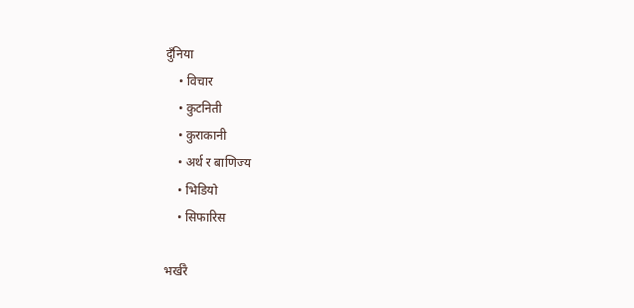दुँनिया
    • विचार
    • कुटनिती
    • कुराकानी
    • अर्थ र बाणिज्य
    • भिडियो
    • सिफारिस

भर्खरै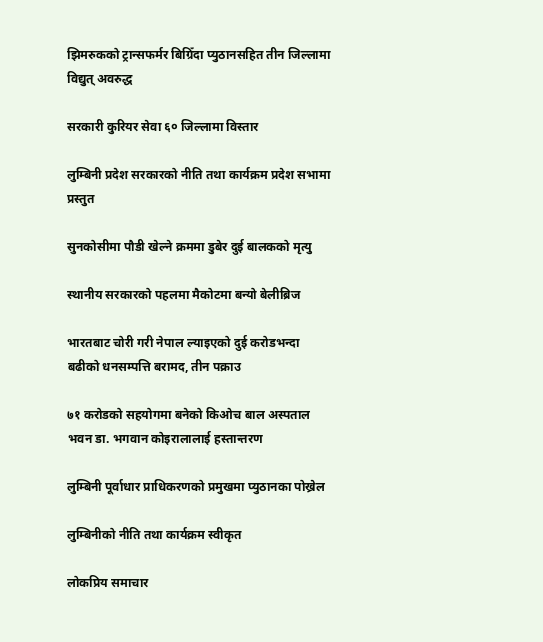झिमरुकको ट्रान्सफर्मर बिग्रिँदा प्युठानसहित तीन जिल्लामा विद्युत् अवरुद्ध

सरकारी कुरियर सेवा ६० जिल्लामा विस्तार

लुम्बिनी प्रदेश सरकारको नीति तथा कार्यक्रम प्रदेश सभामा प्रस्तुत

सुनकोसीमा पौडी खेल्ने क्रममा डुबेर दुई बालकको मृत्यु

स्थानीय सरकारको पहलमा मैकोटमा बन्यो बेलीब्रिज

भारतबाट चोरी गरी नेपाल ल्याइएको दुई करोडभन्दा बढीको धनसम्पत्ति बरामद, तीन पक्राउ

७१ करोडको सहयोगमा बनेको किओच बाल अस्पताल भवन डा. भगवान कोइरालालाई हस्तान्तरण

लुम्बिनी पूर्वाधार प्राधिकरणको प्रमुखमा प्युठानका पोख्रेल

लुम्बिनीको नीति तथा कार्यक्रम स्वीकृत

लोकप्रिय समाचार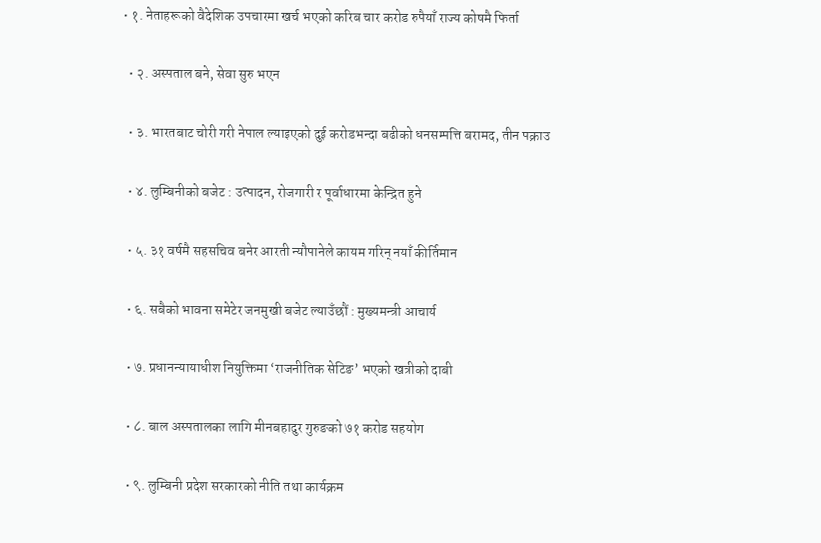• १. नेताहरूको वैदेशिक उपचारमा खर्च भएको करिब चार करोड रुपैयाँ राज्य कोषमै फिर्ता

  • २. अस्पताल बने, सेवा सुरु भएन

  • ३. भारतबाट चोरी गरी नेपाल ल्याइएको दुई करोडभन्दा बढीको धनसम्पत्ति बरामद, तीन पक्राउ

  • ४. लुम्बिनीको बजेट : उत्पादन, रोजगारी र पूर्वाधारमा केन्द्रित हुने

  • ५. ३१ वर्षमै सहसचिव बनेर आरती न्यौपानेले कायम गरिन् नयाँ कीर्तिमान

  • ६. सबैको भावना समेटेर जनमुखी बजेट ल्याउँछौं : मुख्यमन्त्री आचार्य

  • ७. प्रधानन्यायाधीश नियुक्तिमा ‘राजनीतिक सेटिङ’ भएको खत्रीको दाबी

  • ८. बाल अस्पतालका लागि मीनबहादुर गुरुङको ७१ करोड सहयोग

  • ९. लुम्बिनी प्रदेश सरकारको नीति तथा कार्यक्रम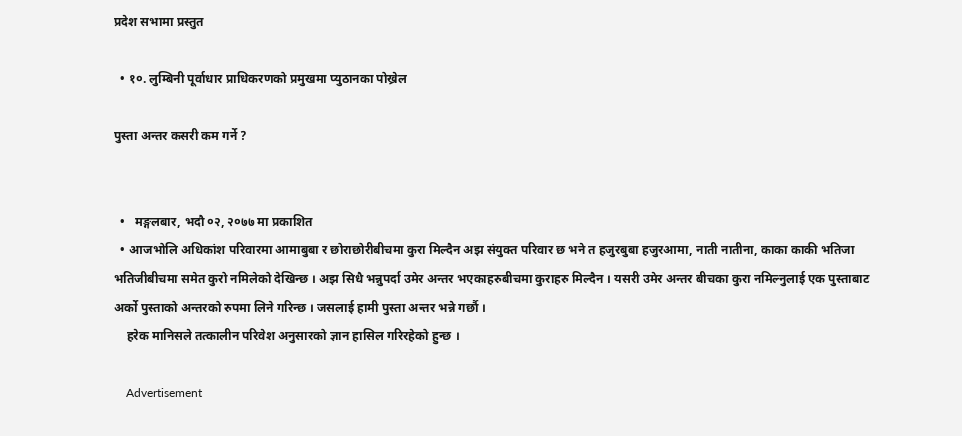प्रदेश सभामा प्रस्तुत

  • १०. लुम्बिनी पूर्वाधार प्राधिकरणको प्रमुखमा प्युठानका पोख्रेल

पुस्ता अन्तर कसरी कम गर्ने ?


  •   मङ्गलबार, भदौ ०२, २०७७ मा प्रकाशित
  • आजभोलि अधिकांश परिवारमा आमाबुबा र छोराछोरीबीचमा कुरा मिल्दैन अझ संयुक्त परिवार छ भने त हजुरबुबा हजुरआमा, नाती नातीना, काका काकी भतिजा भतिजीबीचमा समेत कुरो नमिलेको देखिन्छ । अझ सिधै भन्नुपर्दा उमेर अन्तर भएकाहरुबीचमा कुराहरु मिल्दैन । यसरी उमेर अन्तर बीचका कुरा नमिल्नुलाई एक पुस्ताबाट अर्को पुस्ताको अन्तरको रुपमा लिने गरिन्छ । जसलाई हामी पुस्ता अन्तर भन्ने गर्छौ ।
    हरेक मानिसले तत्कालीन परिवेश अनुसारको ज्ञान हासिल गरिरहेको हुन्छ ।

    Advertisement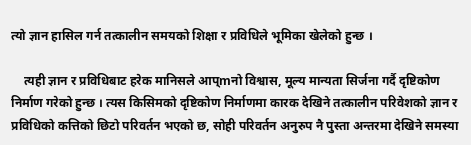त्यो ज्ञान हासिल गर्न तत्कालीन समयको शिक्षा र प्रविधिले भूमिका खेलेको हुन्छ ।

    त्यही ज्ञान र प्रविधिबाट हरेक मानिसले आप्mनो विश्वास, मूल्य मान्यता सिर्जना गर्दै दृष्टिकोण निर्माण गरेको हुन्छ । त्यस किसिमको दृष्टिकोण निर्माणमा कारक देखिने तत्कालीन परिवेशको ज्ञान र प्रविधिको कत्तिको छिटो परिवर्तन भएको छ, सोही परिवर्तन अनुरुप नै पुस्ता अन्तरमा देखिने समस्या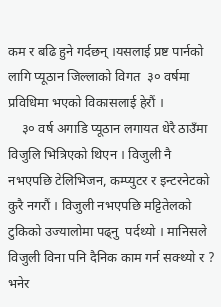कम र बढि हुने गर्दछन् ।यसलाई प्रष्ट पार्नको लागि प्यूठान जिल्लाको विगत  ३० वर्षमा प्रविधिमा भएको विकासलाई हेरौं ।
    ३० वर्ष अगाडि प्यूठान लगायत धेरै ठाउँमा विजुलि भित्रिएको थिएन । विजुली नै नभएपछि टेलिभिजन, कम्प्युटर र इन्टरनेटको कुरै नगरौं । विजुली नभएपछि मट्टितेलको टुकिको उज्यालोमा पढ्नु  पर्दथ्यो । मानिसले विजुली विना पनि दैनिक काम गर्न सक्थ्यो र ? भनेर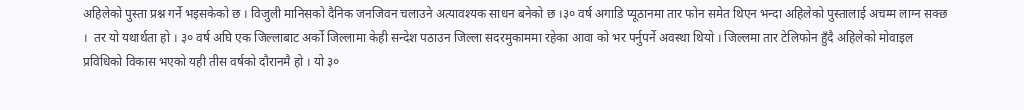अहिलेको पुस्ता प्रश्न गर्ने भइसकेको छ । विजुली मानिसको दैनिक जनजिवन चलाउने अत्यावश्यक साधन बनेको छ ।३० वर्ष अगाडि प्यूठानमा तार फोन समेत थिएन भन्दा अहिलेको पुस्तालाई अचम्म लाग्न सक्छ ।  तर यो यथार्थता हो । ३० वर्ष अघि एक जिल्लाबाट अर्को जिल्लामा केही सन्देश पठाउन जिल्ला सदरमुकाममा रहेका आवा को भर पर्नुपर्ने अवस्था थियो । जिल्लमा तार टेलिफोन हुँदै अहिलेको मोवाइल प्रविधिको विकास भएको यही तीस वर्षको दौरानमै हो । यो ३०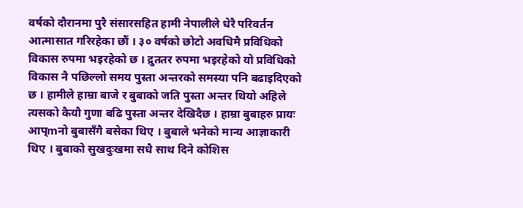वर्षको दौरानमा पुरै संसारसहित हामी नेपालीले धेरै परिवर्तन आत्मासात गरिरहेका छौं । ३० वर्षको छोटो अवधिमै प्रविधिको विकास रुपमा भइरहेको छ । द्रुततर रुपमा भइरहेको यो प्रविधिको विकास नै पछिल्लो समय पुस्ता अन्तरको समस्या पनि बढाइदिएको छ । हामीले हाम्रा बाजे र बुबाको जति पुस्ता अन्तर थियो अहिले त्यसको कैयौ गुणा बढि पुस्ता अन्तर देखिदैछ । हाम्रा बुबाहरु प्रायः आप्mनो बुबासँगै बसेका थिए । बुबाले भनेको मान्य आज्ञाकारी थिए । बुबाको सुखदुःखमा सधै साथ दिने कोशिस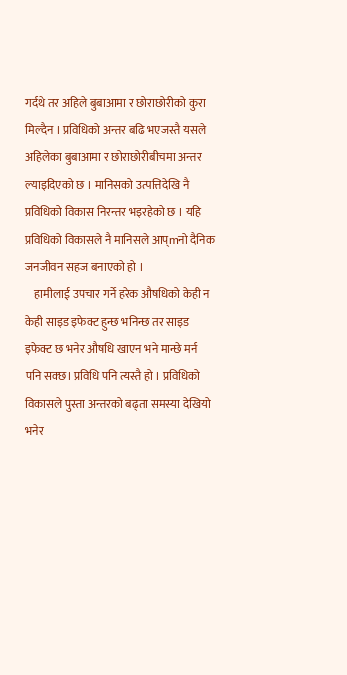गर्दथे तर अहिले बुबाआमा र छोराछोरीको कुरा मिल्दैन । प्रविधिको अन्तर बढि भएजस्तै यसले अहिलेका बुबाआमा र छोराछोरीबीचमा अन्तर ल्याइदिएको छ । मानिसको उत्पत्तिदेखि नै प्रविधिको विकास निरन्तर भइरहेको छ । यहि प्रविधिको विकासले नै मानिसले आप्mनो दैनिक जनजीवन सहज बनाएको हो ।
    हामीलाई उपचार गर्ने हरेक औषधिको केही न केही साइड इफेक्ट हुन्छ भनिन्छ तर साइड इफेक्ट छ भनेर औषधि खाएन भने मान्छे मर्न पनि सक्छ। प्रविधि पनि त्यस्तै हो । प्रविधिको विकासले पुस्ता अन्तरको बढ्ता समस्या देखियो भनेर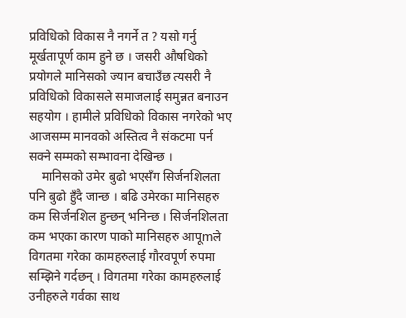प्रविधिको विकास नै नगर्ने त ? यसो गर्नु मूर्खतापूर्ण काम हुने छ । जसरी औषधिको प्रयोगले मानिसको ज्यान बचाउँछ त्यसरी नै प्रविधिको विकासले समाजलाई समुन्नत बनाउन सहयोग । हामीले प्रविधिको विकास नगरेको भए आजसम्म मानवको अस्तित्व नै संकटमा पर्न सक्ने सम्मको सम्भावना देखिन्छ ।
    मानिसको उमेर बुढो भएसँग सिर्जनशिलता पनि बुढो हुँदै जान्छ । बढि उमेरका मानिसहरु कम सिर्जनशिल हुन्छन् भनिन्छ । सिर्जनशिलता कम भएका कारण पाको मानिसहरु आपूmले विगतमा गरेका कामहरुलाई गौरवपूर्ण रुपमा सम्झिने गर्दछन् । विगतमा गरेका कामहरुलाई उनीहरुले गर्वका साथ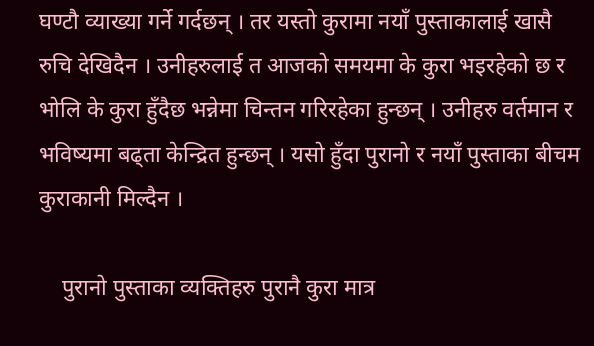घण्टौ व्याख्या गर्ने गर्दछन् । तर यस्तो कुरामा नयाँ पुस्ताकालाई खासै रुचि देखिदैन । उनीहरुलाई त आजको समयमा के कुरा भइरहेको छ र भोलि के कुरा हुँदैछ भन्नेमा चिन्तन गरिरहेका हुन्छन् । उनीहरु वर्तमान र भविष्यमा बढ्ता केन्द्रित हुन्छन् । यसो हुँदा पुरानो र नयाँ पुस्ताका बीचम कुराकानी मिल्दैन ।

    पुरानो पुस्ताका व्यक्तिहरु पुरानै कुरा मात्र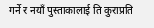गर्ने र नयाँ पुस्ताकालाई ति कुराप्रति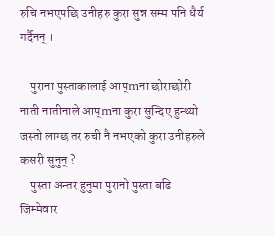रुचि नभएपछि उनीहरु कुरा सुन्न सम्म पनि धैर्य गर्दैनन् ।

    पुराना पुस्ताकालाई आप्mना छोराछोरी नाती नातीनाले आप्mना कुरा सुन्दिए हुन्थ्यो जस्तो लाग्छ तर रुची नै नभएको कुरा उनीहरुले कसरी सुनुन् ?
    पुस्ता अन्तर हुनुमा पुरानो पुस्ता बढि जिम्मेवार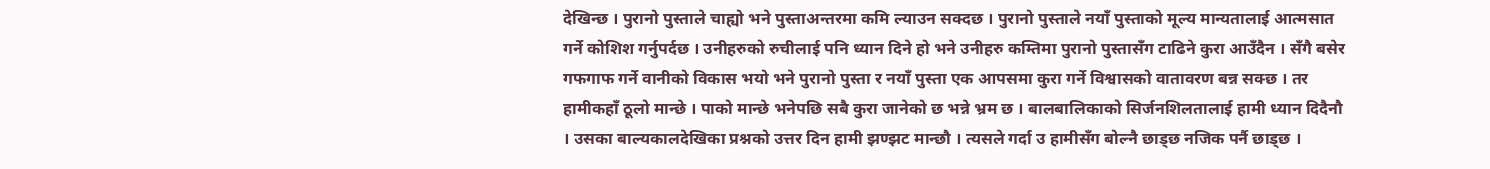देखिन्छ । पुरानो पुस्ताले चाह्यो भने पुस्ताअन्तरमा कमि ल्याउन सक्दछ । पुरानो पुस्ताले नयाँ पुस्ताको मूल्य मान्यतालाई आत्मसात गर्ने कोशिश गर्नुपर्दछ । उनीहरुको रुचीलाई पनि ध्यान दिने हो भने उनीहरु कम्तिमा पुरानो पुस्तासँग टाढिने कुरा आउँदैन । सँगै बसेर गफगाफ गर्ने वानीको विकास भयो भने पुरानो पुस्ता र नयाँ पुस्ता एक आपसमा कुरा गर्ने विश्वासको वातावरण बन्न सक्छ । तर हामीकहाँ ठूलो मान्छे । पाको मान्छे भनेपछि सबै कुरा जानेको छ भन्ने भ्रम छ । बालबालिकाको सिर्जनशिलतालाई हामी ध्यान दिदैनौ । उसका बाल्यकालदेखिका प्रश्नको उत्तर दिन हामी झण्झट मान्छौ । त्यसले गर्दा उ हामीसँग बोल्नै छाड्छ नजिक पर्नै छाड्छ ।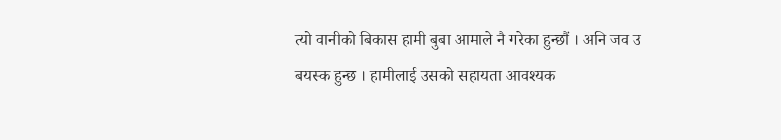त्यो वानीको बिकास हामी बुबा आमाले नै गरेका हुन्छौं । अनि जव उ बयस्क हुन्छ । हामीलाई उसको सहायता आवश्यक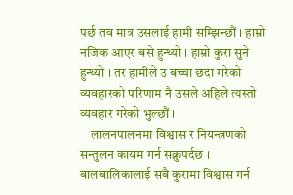पर्छ तव मात्र उसलाई हामी सम्झिन्छौं । हाम्रो नजिक आएर बसे हुन्थ्यो । हाम्रो कुरा सुने हुन्थ्यो । तर हामीले उ बच्चा छदा गरेको व्यवहारको परिणाम नै उसले अहिले त्यस्तो व्यवहार गरेको भुल्छौं ।
    लालनपालनमा विश्वास र नियन्त्रणको सन्तुलन कायम गर्न सक्नुपर्दछ । बालबालिकालाई सबै कुरामा विश्वास गर्न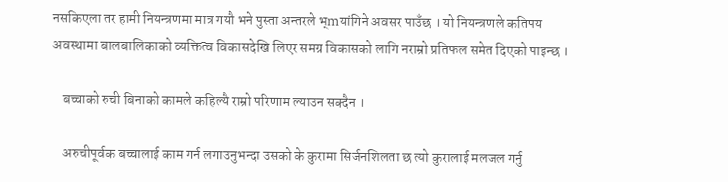नसकिएला तर हामी नियन्त्रणमा मात्र गयौ भने पुस्ता अन्तरले भ्mयांगिने अवसर पाउँछ । यो नियन्त्रणले कतिपय अवस्थामा बालबालिकाको व्यक्तित्व विकासदेखि लिएर समग्र विकासको लागि नराम्रो प्रतिफल समेत दिएको पाइन्छ ।

    बच्चाको रुची बिनाको कामले कहिल्यै राम्रो परिणाम ल्याउन सक्दैन ।

    अरुचीपूर्वक बच्चालाई काम गर्न लगाउनुभन्दा उसको के कुरामा सिर्जनशिलता छ त्यो कुरालाई मलजल गर्नु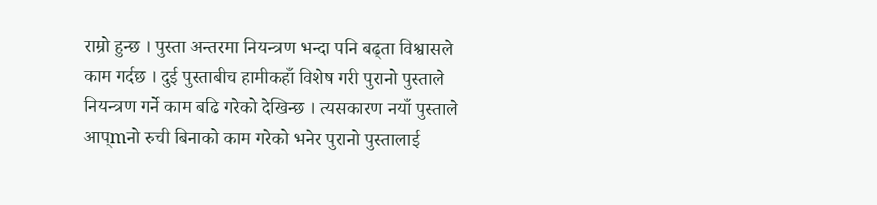राम्रो हुन्छ । पुस्ता अन्तरमा नियन्त्रण भन्दा पनि बढ्ता विश्वासले काम गर्दछ । दुई पुस्ताबीच हामीकहाँ विशेष गरी पुरानो पुस्ताले नियन्त्रण गर्ने काम बढि गरेको देखिन्छ । त्यसकारण नयाँ पुस्ताले आप्mनो रुची बिनाको काम गरेको भनेर पुरानो पुस्तालाई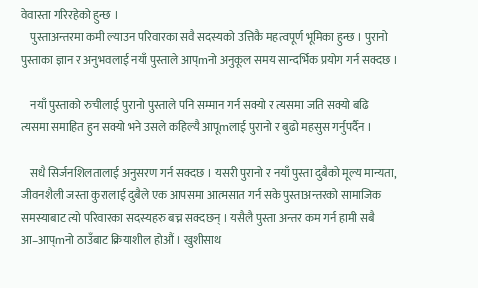वेवास्ता गरिरहेको हुन्छ ।
    पुस्ताअन्तरमा कमी ल्याउन परिवारका सवै सदस्यको उत्तिकै महत्वपूर्ण भूमिका हुन्छ । पुरानो पुस्ताका ज्ञान र अनुभवलाई नयाँ पुस्ताले आप्mनो अनुकूल समय सान्दर्भिक प्रयोग गर्न सक्दछ ।

    नयाँ पुस्ताको रुचीलाई पुरानो पुस्ताले पनि सम्मान गर्न सक्यो र त्यसमा जति सक्यो बढि त्यसमा समाहित हुन सक्यो भने उसले कहिल्यै आपूmलाई पुरानो र बुढो महसुस गर्नुपर्दैन ।

    सधै सिर्जनशिलतालाई अनुसरण गर्न सक्दछ । यसरी पुरानो र नयाँ पुस्ता दुबैको मूल्य मान्यता, जीवनशैली जस्ता कुरालाई दुबैले एक आपसमा आत्मसात गर्न सके पुस्ताअन्तरको सामाजिक समस्याबाट त्यो परिवारका सदस्यहरु बच्न सक्दछन् । यसैलै पुस्ता अन्तर कम गर्न हामी सबै आ–आप्mनो ठाउँबाट क्रियाशील होऔं । खुशीसाथ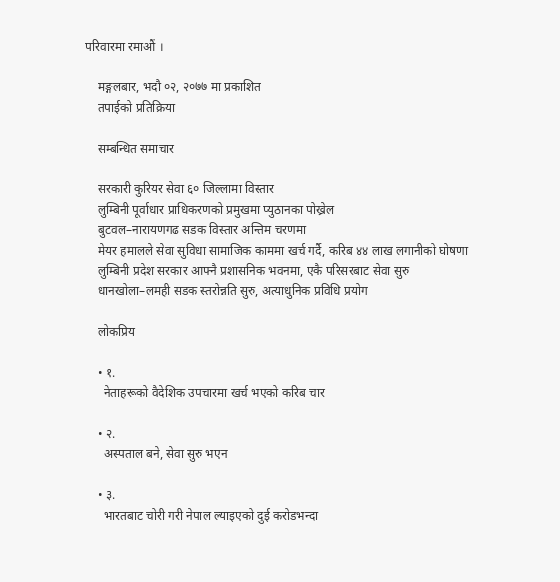परिवारमा रमाऔं ।

    मङ्गलबार, भदौ ०२, २०७७ मा प्रकाशित
    तपाईको प्रतिक्रिया

    सम्बन्धित समाचार

    सरकारी कुरियर सेवा ६० जिल्लामा विस्तार
    लुम्बिनी पूर्वाधार प्राधिकरणको प्रमुखमा प्युठानका पोख्रेल
    बुटवल–नारायणगढ सडक विस्तार अन्तिम चरणमा
    मेयर हमालले सेवा सुविधा सामाजिक काममा खर्च गर्दै, करिब ४४ लाख लगानीको घोषणा
    लुम्बिनी प्रदेश सरकार आफ्नै प्रशासनिक भवनमा, एकै परिसरबाट सेवा सुरु
    धानखोला–लमही सडक स्तरोन्नति सुरु, अत्याधुनिक प्रविधि प्रयोग

    लोकप्रिय

    • १.
      नेताहरूको वैदेशिक उपचारमा खर्च भएको करिब चार

    • २.
      अस्पताल बने, सेवा सुरु भएन

    • ३.
      भारतबाट चोरी गरी नेपाल ल्याइएको दुई करोडभन्दा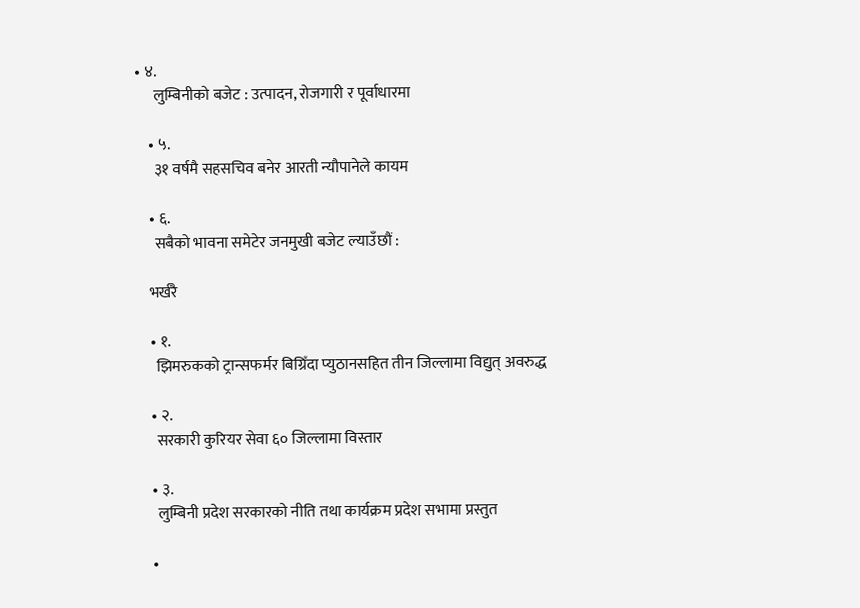• ४.
      लुम्बिनीको बजेट : उत्पादन, रोजगारी र पूर्वाधारमा

    • ५.
      ३१ वर्षमै सहसचिव बनेर आरती न्यौपानेले कायम

    • ६.
      सबैको भावना समेटेर जनमुखी बजेट ल्याउँछौं :

    भर्खरै

    • १.
      झिमरुकको ट्रान्सफर्मर बिग्रिँदा प्युठानसहित तीन जिल्लामा विद्युत् अवरुद्ध

    • २.
      सरकारी कुरियर सेवा ६० जिल्लामा विस्तार

    • ३.
      लुम्बिनी प्रदेश सरकारको नीति तथा कार्यक्रम प्रदेश सभामा प्रस्तुत

    •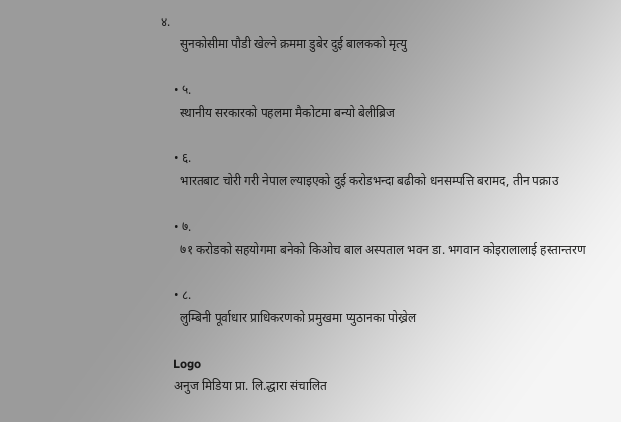४.
      सुनकोसीमा पौडी खेल्ने क्रममा डुबेर दुई बालकको मृत्यु

    • ५.
      स्थानीय सरकारको पहलमा मैकोटमा बन्यो बेलीब्रिज

    • ६.
      भारतबाट चोरी गरी नेपाल ल्याइएको दुई करोडभन्दा बढीको धनसम्पत्ति बरामद, तीन पक्राउ

    • ७.
      ७१ करोडको सहयोगमा बनेको किओच बाल अस्पताल भवन डा. भगवान कोइरालालाई हस्तान्तरण

    • ८.
      लुम्बिनी पूर्वाधार प्राधिकरणको प्रमुखमा प्युठानका पोख्रेल

    Logo
    अनुज मिडिया प्रा. लि.द्धारा संचालित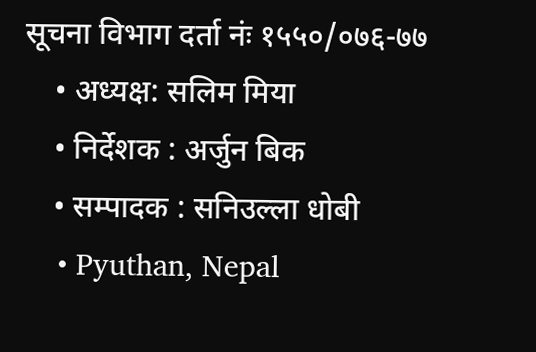सूचना विभाग दर्ता नंः १५५०/०७६-७७
    • अध्यक्ष: सलिम मिया
    • निर्देशक : अर्जुन बिक
    • सम्पादक : सनिउल्ला धोबी
    • Pyuthan, Nepal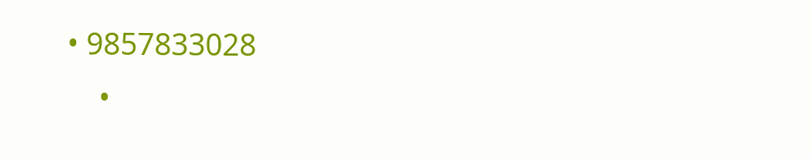• 9857833028
    •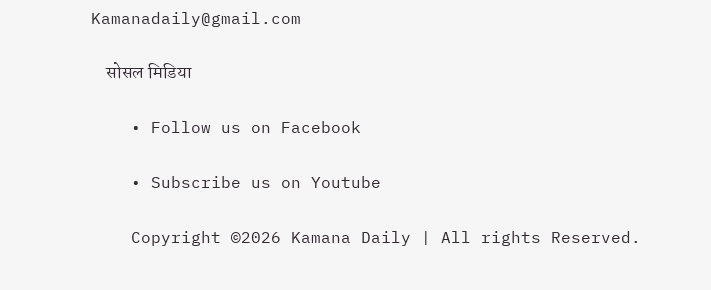Kamanadaily@gmail.com

    सोसल मिडिया

    • Follow us on Facebook

    • Subscribe us on Youtube

    Copyright ©2026 Kamana Daily | All rights Reserved.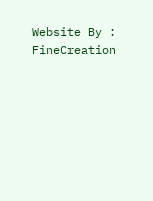Website By :  FineCreation